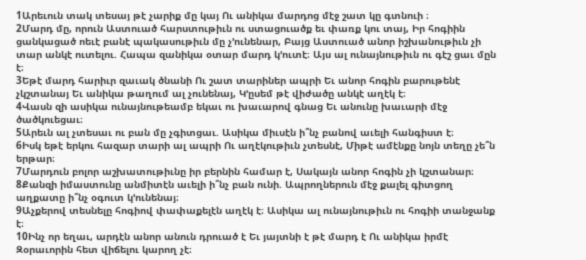1Արեւուն տակ տեսայ թէ չարիք մը կայ Ու անիկա մարդոց մէջ շատ կը գտնուի ։
2Մարդ մը, որուն Աստուած հարստութիւն ու ստացուածք եւ փառք կու տայ, Իր հոգիին ցանկացած ոեւէ բանէ պակասութիւն մը չ’ունենար, Բայց Աստուած անոր իշխանութիւն չի տար անկէ ուտելու. Հապա զանիկա օտար մարդ կ’ուտէ։ Այս ալ ունայնութիւն ու գէշ ցաւ մըն է։
3Եթէ մարդ հարիւր զաւակ ծնանի Ու շատ տարիներ ապրի Եւ անոր հոգին բարութենէ չկշտանայ Եւ անիկա թաղում ալ չունենայ, Կ’ըսեմ թէ վիժածը անկէ աղէկ է։
4Վասն զի ասիկա ունայնութեամբ եկաւ ու խաւարով գնաց Եւ անունը խաւարի մէջ ծածկուեցաւ։
5Արեւն ալ չտեսաւ ու բան մը չգիտցաւ. Ասիկա միւսէն ի՞նչ բանով աւելի հանգիստ է։
6Իսկ եթէ երկու հազար տարի ալ ապրի Ու աղէկութիւն չտեսնէ, Միթէ ամէնքը նոյն տեղը չե՞ն երթար։
7Մարդուն բոլոր աշխատութիւնը իր բերնին համար է, Սակայն անոր հոգին չի կշտանար։
8Քանզի իմաստունը անմիտէն աւելի ի՞նչ բան ունի. Ապրողներուն մէջ քալել գիտցող աղքատը ի՞նչ օգուտ կ’ունենայ։
9Աչքերով տեսնելը հոգիով փափաքելէն աղէկ է։ Ասիկա ալ ունայնութիւն ու հոգիի տանջանք է։
10Ինչ որ եղաւ, արդէն անոր անուն դրուած է Եւ յայտնի է թէ մարդ է Ու անիկա իրմէ Զօրաւորին հետ վիճելու կարող չէ։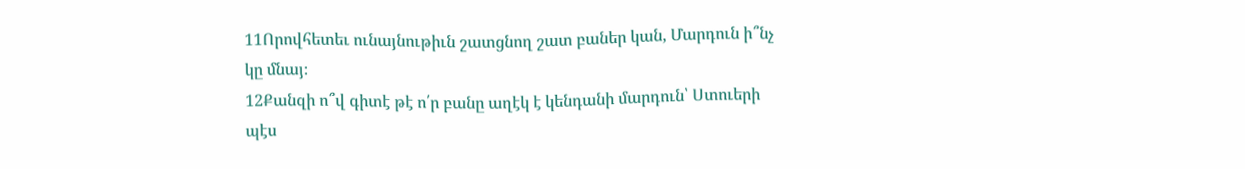11Որովհետեւ ունայնութիւն շատցնող շատ բաներ կան, Մարդուն ի՞նչ կը մնայ։
12Քանզի ո՞վ գիտէ թէ ո՛ր բանը աղէկ է կենդանի մարդուն՝ Ստուերի պէս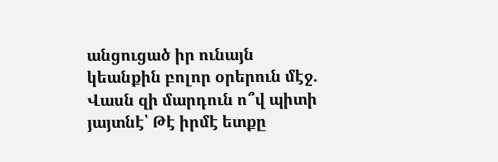անցուցած իր ունայն կեանքին բոլոր օրերուն մէջ. Վասն զի մարդուն ո՞վ պիտի յայտնէ՝ Թէ իրմէ ետքը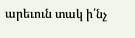արեւուն տակ ի՛նչ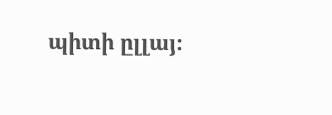պիտի ըլլայ։